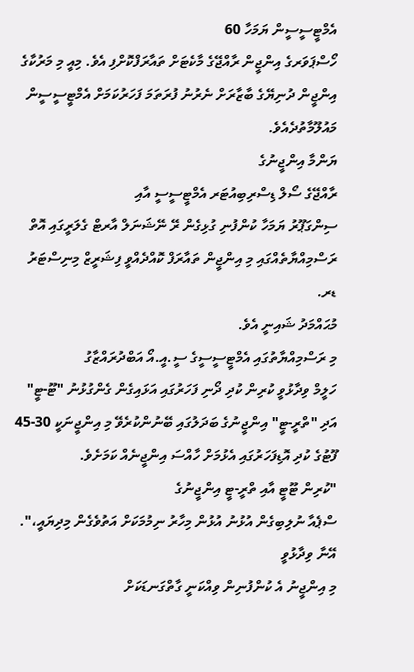އެމްޓީސީސީން ޔަމަހާ 60
ހޯސްޕަވަރގެ އިންޖީން ރާއްޖޭގެ މާކެޓަށް ތައާރަފްކޮށްފި އެވެ. މިއީ މި މަރުކާގެ
އިންޖީން ދުނިޔޭގެ ބާޒާރަށް ނެރުނު ފުރަތަމަ ފަހަރުކަމަށް އެމްޓީސީސީން
މައުލޫމާތުދެއެވެ.
ޔަންމާ އިންޖީނުގެ
ރާއްޖޭގެ ސޯލް ޑިސްރިބިއުޓަރ އެމްޓީސީސީ އާއި
ސިންގަޕޫރު ޔަމަހާ ކުންފުނި ގުޅިގެން ރޭ ނޭޝަނަލް އާރޓް ގެލަރީގައި އޮތް
ރަސްމިއްޔާތެއްގައި މި އިންޖީން ތައާރަފް ކޮއްދެއްވީ ފިޝަރީޒް މިނިސްޓަރު ޑރ.
މުޙައްމަދު ޝައިނީ އެވެ.
މި ރަސްމިއްޔާތުގައި އެމްޓީސީސީގެ ސީ.އީ.އޯ އަބްދުރައްޒާގު
ހަލީމް ވިދާޅުވީ ކުރިން ކުދި ދޯނި ފަހަރުގައި އަޅައިގެން ގެންގުޅުނު "ޓޫ-ޓީ"
އަދި "ތްރީ-ޓީ" އިންޖީނުގެ ބަދަލުގައި ބޭނުންކުރެވޭ މި އިންޖީނަކީ 30-45
ފޫޓުގެ ކުދި އޮޑިފަހަރުގައި އެޅުމަށް ހާއްސަ އިންޖީނެއް ކަމަށެވެ.
"ކުރިން ޓޫޓީ އާއި ތްރީ-ޓީ އިންޖީނުގެ
ސްޕެއާ ނުލިބިގެން އުޅުނު އުޅުން މިހާރު ނިމުމަކަށް އަތުވެގެން މިދިޔައީ،".
އޭނާ ވިދާޅުވީ
މި އިންޖީނު އެ ކުންފުނިން ވިއްކަނީ ގާތްގަނޑަކަށް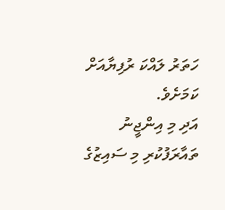ހަތަރު ލައްކަ ރުފިޔާއަށް ކަމަށެވެ.
އަދި މި އިންޖީނު ތައާރަފުކުރި މި ސައިޒުގެ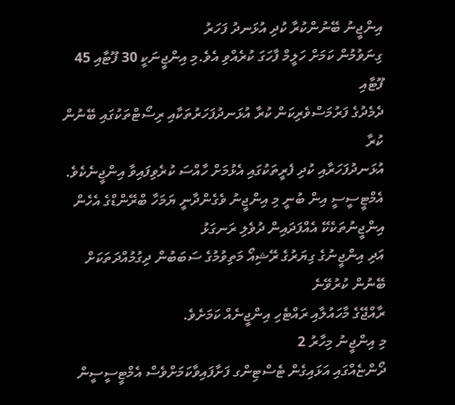އިންޖީނު ބޭނުންކުރާ ކުދި އުޅަނދު ފަހަރު
ގިނަވުމުން ކަމަށް ހަލީމް ފާހަގަ ކުރެއްވި އެވެ.މި އިންޖީނަކީ 30 ފޫޓާއި 45 ފޫޓާއި
ދެމެދުގެ ފަރުމަސްވެރިކަން ކުރާ އުޅަނދުފަހަރުތަކާއި ރިސޯޓްތަކުގައި ބޭނުން ކުރާ
އުޅަނދުފަހަރާއި ކުދި ފެރީތަކުގައި އެޅުމަށް ހާއްސަ ކުރެވިފައިވާ އިންޖީނެކެވެ.
އެމްޓީސީސީ އިން ބުނީ މި އިންޖީނު ވެގެންދާނީ ޔަމަހާ ބްރޭންޑްގެ އެހެން އިންޖީނުތަކެކޭ އެއްފަދައިން ދުވެލި ރަނގަޅު
އަދި އިންޖީނުގެ ގިޔަރުގެ ރޭޝިއޯ މަތިވުމުގެ ސަބަބުން ދިގުމުއްދަތަކަށް ބޭނުން ކުރުވޭނެ
ރާއްޖޭގެ މާހައުލާއި ރައްޓެހި އިންޖީނެއް ކަމަށެވެ.
މި އިންޖީނު މިހާރު 2
ދޯންޏެއްގައި އަޅައިގެން ޓެސްޓިންގ ފަށާފައިވާކަމަށްވެސް އެމްޓީސީސީން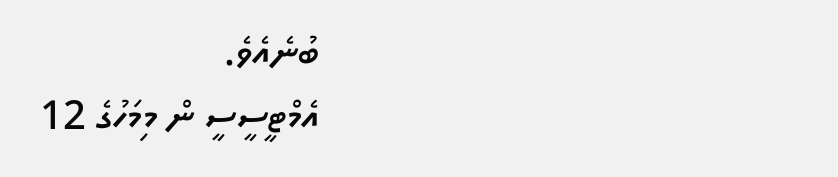ބުނެއެވެ.
އެމްޓީސީސީ ން މިމަހުގެ 12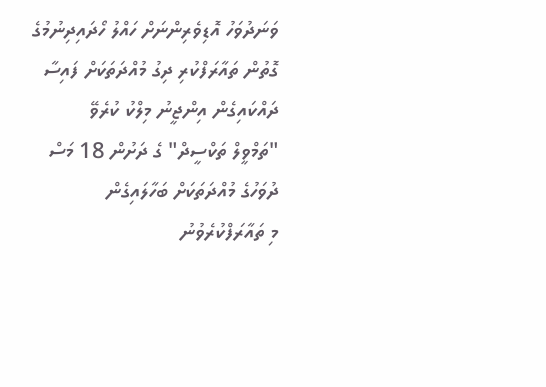ވަނަދުވަހު އޮޑިވެރިންނަށް ހައްލު ހޯދައިދިނުމުގެ
ގޮތުން ތައާރަފްކުރި ދިގު މުއްދަތަކަށް ފައިސާ ދައްކައިގެން އިންޖީނު މިލްކު ކުރެވޭ
"ތަމްވީލް ތަކްސީދް" ގެ ދަށުން 18 މަސް ދުވަހުގެ މުއްދަތަކަށް ބަހާލައިގެން
މި ތައާރަފްކުރެވުނު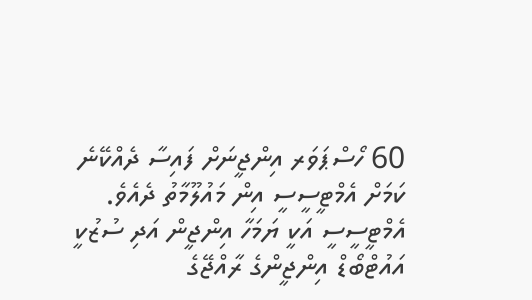60 ހޯސްޕަވަރ އިންޖީނަށް ފައިސާ ދެއްކޭނެ ކަމަށް އެމްޓީސީސީ އިން މައުލޫމާތު ދެއެވެ.
އެމްޓީސީސީ އަކީ ޔަމަހާ އިންޖީން އަދި ސުޒުކީ އައުޓްބޯޑް އިންޖީންގެ ރާއްޖޭގެ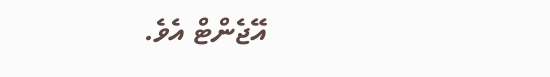އޭޖެންޓް އެވެ.